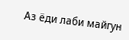Аз ёди лаби майгун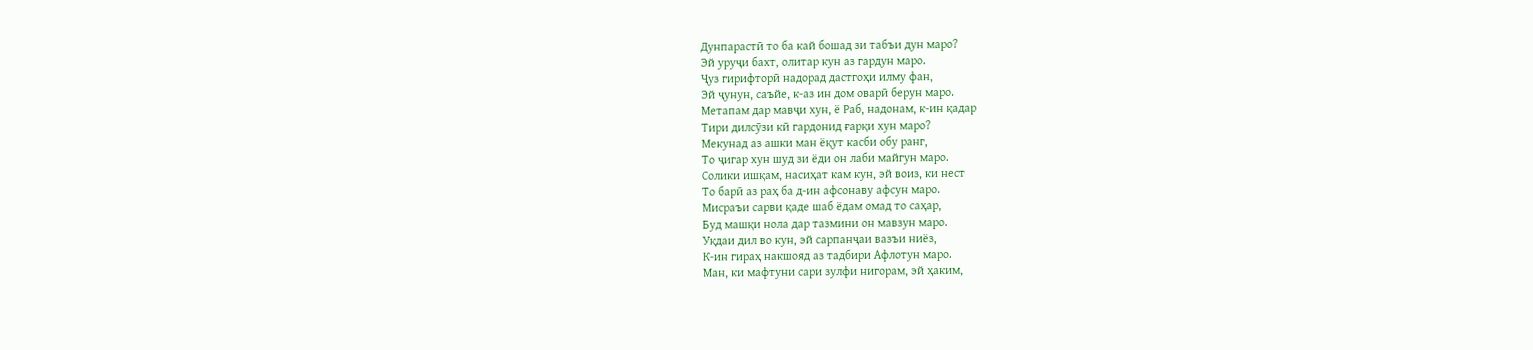Дунпарастӣ то ба кай бошад зи табъи дун маро?
Эй уруҷи бахт, олитар кун аз гардун маро.
Ҷуз гирифторӣ надорад дастгоҳи илму фан,
Эй ҷунун, саъйе, к-аз ин дом оварӣ берун маро.
Метапам дар мавҷи хун, ё Раб, надонам, к-ин қадар
Тири дилсӯзи кӣ гардонид ғарқи хун маро?
Мекунад аз ашки ман ёқут касби обу ранг,
То ҷигар хун шуд зи ёди он лаби майгун маро.
Солики ишқам, насиҳат кам кун, эй воиз, ки нест
То барӣ аз раҳ ба д-ин афсонаву афсун маро.
Мисраъи сарви қаде шаб ёдам омад то саҳар,
Буд машқи нола дар тазмини он мавзун маро.
Уқдаи дил во кун, эй сарпанҷаи вазъи ниёз,
К-ин гираҳ накшояд аз тадбири Афлотун маро.
Ман, ки мафтуни сари зулфи нигорам, эй ҳаким,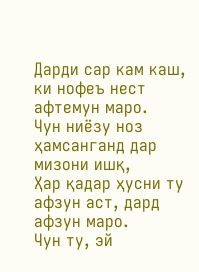Дарди сар кам каш, ки нофеъ нест афтемун маро.
Чун ниёзу ноз ҳамсанганд дар мизони ишқ,
Ҳар қадар ҳусни ту афзун аст, дард афзун маро.
Чун ту, эй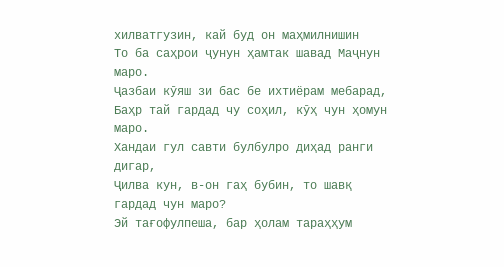хилватгузин, кай буд он маҳмилнишин
То ба саҳрои ҷунун ҳамтак шавад Маҷнун маро.
Ҷазбаи кӯяш зи бас бе ихтиёрам мебарад,
Баҳр тай гардад чу соҳил, кӯҳ чун ҳомун маро.
Хандаи гул савти булбулро диҳад ранги дигар,
Ҷилва кун, в-он гаҳ бубин, то шавқ гардад чун маро?
Эй тағофулпеша, бар ҳолам тараҳҳум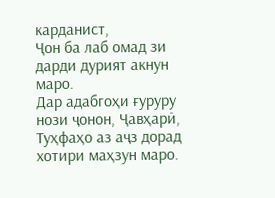карданист,
Ҷон ба лаб омад зи дарди дурият акнун маро.
Дар адабгоҳи ғуруру нози ҷонон, Ҷавҳарӣ,
Туҳфаҳо аз аҷз дорад хотири маҳзун маро.